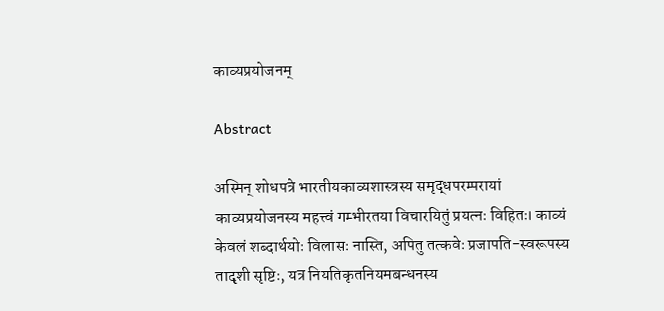काव्यप्रयोजनम्

Abstract

अस्मिन् शोधपत्रे भारतीयकाव्यशास्त्रस्य समृद्धपरम्परायां काव्यप्रयोजनस्य महत्त्वं गम्भीरतया विचारयितुं प्रयत्नः विहितः। काव्यं केवलं शब्दार्थयोः विलासः नास्ति, अपितु तत्कवेः प्रजापति-स्वरूपस्य तादृशी सृष्टिः, यत्र नियतिकृतनियमबन्धनस्य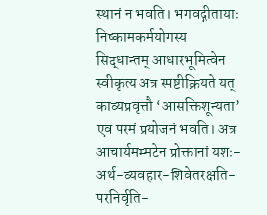स्थानं न भवति। भगवद्गीतायाः निष्कामकर्मयोगस्य सिद्धान्तम् आधारभूमित्वेन स्वीकृत्य अत्र स्पष्टीक्रियते यत् काव्यप्रवृत्तौ ‘आसक्तिशून्यता’ एव परमं प्रयोजनं भवति। अत्र आचार्यमम्मटेन प्रोक्तानां यशः-अर्थ-व्यवहार-शिवेतरक्षति-परनिर्वृति-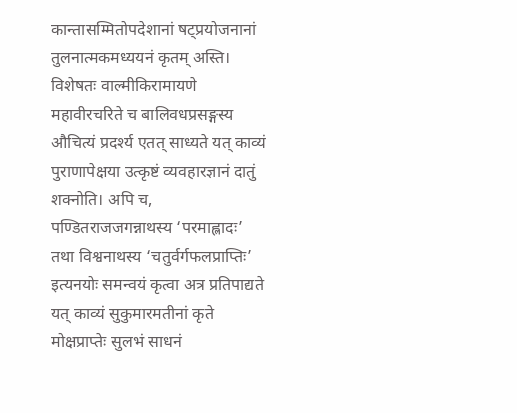कान्तासम्मितोपदेशानां षट्प्रयोजनानां तुलनात्मकमध्ययनं कृतम् अस्ति। विशेषतः वाल्मीकिरामायणे महावीरचरिते च बालिवधप्रसङ्गस्य औचित्यं प्रदर्श्य एतत् साध्यते यत् काव्यं पुराणापेक्षया उत्कृष्टं व्यवहारज्ञानं दातुं शक्नोति। अपि च, पण्डितराजजगन्नाथस्य ‘परमाह्लादः’ तथा विश्वनाथस्य ‘चतुर्वर्गफलप्राप्तिः’ इत्यनयोः समन्वयं कृत्वा अत्र प्रतिपाद्यते यत् काव्यं सुकुमारमतीनां कृते मोक्षप्राप्तेः सुलभं साधनं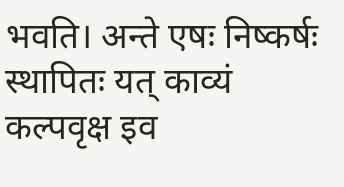भवति। अन्ते एषः निष्कर्षः स्थापितः यत् काव्यं कल्पवृक्ष इव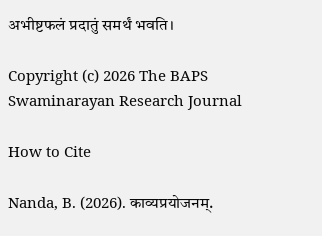अभीष्टफलं प्रदातुं समर्थं भवति।

Copyright (c) 2026 The BAPS Swaminarayan Research Journal

How to Cite

Nanda, B. (2026). काव्यप्रयोजनम्.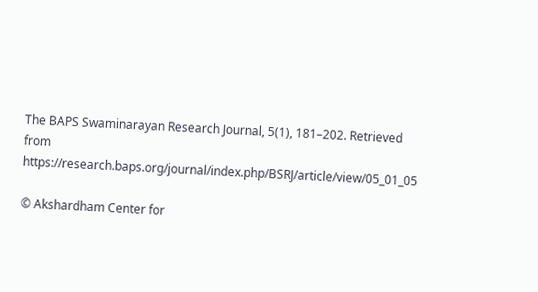The BAPS Swaminarayan Research Journal, 5(1), 181–202. Retrieved from https://research.baps.org/journal/index.php/BSRJ/article/view/05_01_05

© Akshardham Center for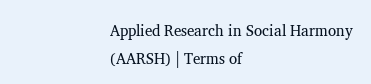Applied Research in Social Harmony (AARSH) | Terms of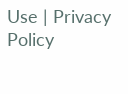Use | Privacy Policy